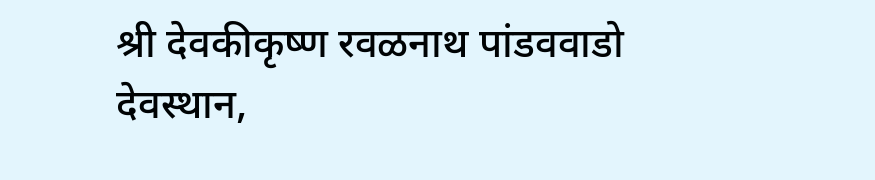श्री देवकीकृष्ण रवळनाथ पांडववाडो देवस्थान,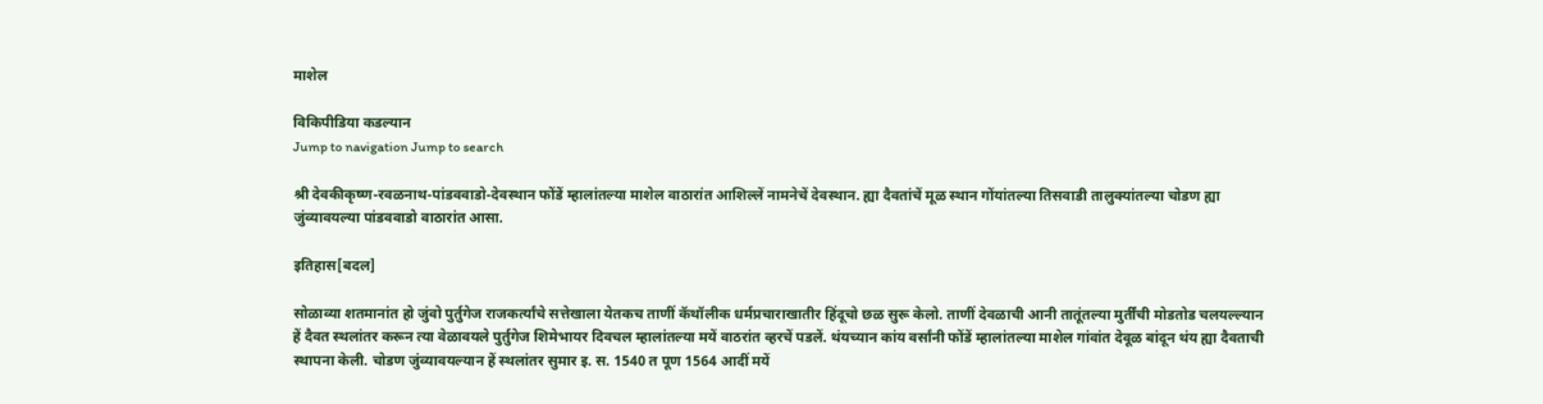माशेल

विकिपीडिया कडल्यान
Jump to navigation Jump to search

श्री देवकीकृष्ण-रवळनाथ-पांडववाडो-देवस्थान फोंडें म्हालांतल्या माशेल वाठारांत आशिल्लें नामनेचें देवस्थान. ह्या दैवतांचें मूळ स्थान गोंयांतल्या तिसवाडी तालुक्यांतल्या चोडण ह्या जुंव्यावयल्या पांडववाडो वाठारांत आसा.

इतिहास[बदल]

सोळाव्या शतमानांत हो जुंवो पुर्तुगेज राजकर्त्यांचे सत्तेखाला येतकच ताणीं कॅथॉलीक धर्मप्रचाराखातीर हिंदूचो छळ सुरू केलो. ताणीं देवळाची आनी तातूंतल्या मुर्तींची मोडतोड चलयल्ल्यान हें दैवत स्थलांतर करून त्या वेळावयले पुर्तुगेज शिमेभायर दिवचल म्हालांतल्या मयें वाठरांत व्हरचें पडलें. थंयच्यान कांय वर्सांनी फोंडें म्हालांतल्या माशेल गांवांत देवूळ बांदून थंय ह्या दैवताची स्थापना केली. चोडण जुंव्यावयल्यान हें स्थलांतर सुमार इ. स. 1540 त पूण 1564 आदीं मयें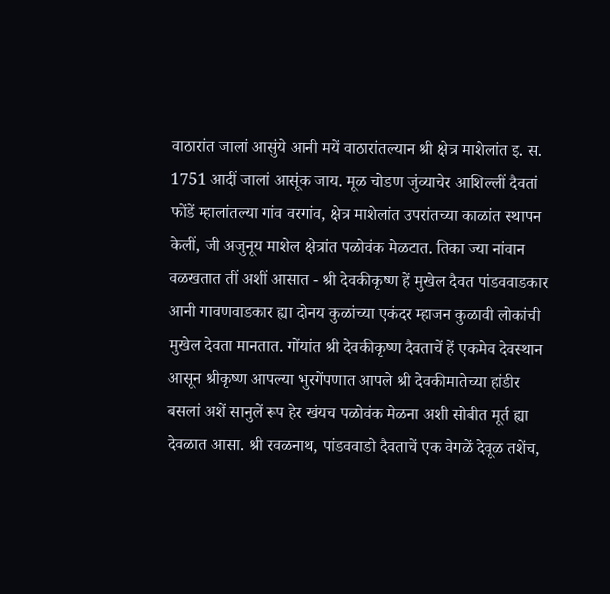वाठारांत जालां आसुंये आनी मयें वाठारांतल्यान श्री क्षेत्र माशेलांत इ. स. 1751 आदीं जालां आसूंक जाय. मूळ चोडण जुंव्याचेर आशिल्लीं दैवतां फोंडें म्हालांतल्या गांव वरगांव, क्षेत्र माशेलांत उपरांतच्या काळांत स्थापन केलीं, जी अजुनूय माशेल क्षेत्रांत पळोवंक मेळटात. तिका ज्या नांवान वळखतात तीं अशीं आसात - श्री देवकीकृष्ण हें मुखेल दैवत पांडववाडकार आनी गावणवाडकार ह्या दोनय कुळांच्या एकंदर म्हाजन कुळावी लोकांची मुखेल देवता मानतात. गोंयांत श्री देवकीकृष्ण दैवताचें हें एकमेव देवस्थान आसून श्रीकृष्ण आपल्या भुरगेंपणात आपले श्री देवकीमातेच्या हांडीर बसलां अशें सानुलें रूप हेर खंयच पळोवंक मेळना अशी सोबीत मूर्त ह्या देवळात आसा. श्री रवळनाथ, पांडववाडो दैवताचें एक वेगळें देवूळ तशेंच,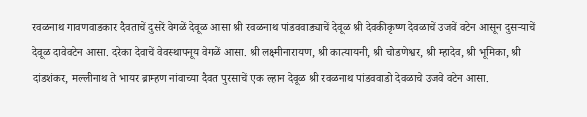रवळनाथ गावणवाडकार दैवताचें दुसरें वेगळें देवूळ आसा श्री रवळनाथ पांडववाड्याचें देवूळ श्री देवकीकृष्ण देवळाचें उजवें वटेन आसून दुसऱ्याचें देवूळ दावेवटेन आसा. दरेका देवाचें वेवस्थापनूय वेगळें आसा. श्री लक्ष्मीनारायण, श्री कात्यायनी, श्री चोडणेश्वर, श्री म्हादेव, श्री भूमिका, श्री दांडशंकर, मल्लीनाथ ते भायर ब्राम्हण नांवाच्या दैवत पुरसाचें एक ल्हान देवूळ श्री रवळनाथ पांडववाडो देवळाचे उजवे वटेन आसा.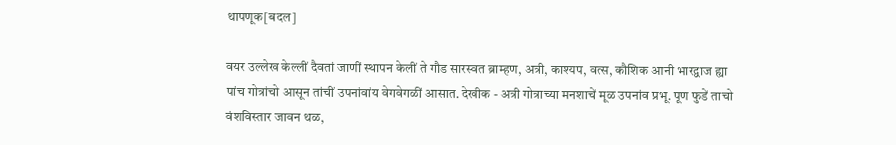थापणूक[बदल]

वयर उल्लेख केल्लीं दैवतां जाणीं स्थापन केलीं ते गौड सारस्वत ब्राम्हण, अत्री, काश्यप, वत्स, कौशिक आनी भारद्वाज ह्या पांच गोत्रांचो आसून तांचीं उपनांवांय वेगवेगळीं आसात. देखीक - अत्री गोत्राच्या मनशाचें मूळ उपनांव प्रभू. पूण फुडें ताचो वंशविस्तार जावन थळ,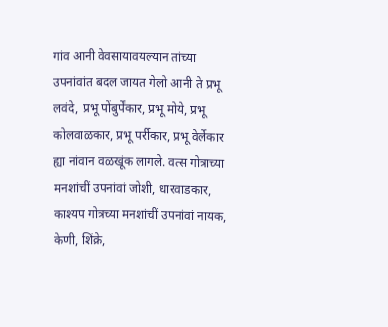गांव आनी वेवसायावयल्यान तांच्या उपनांवांत बदल जायत गेलो आनी ते प्रभू लवंदे, प्रभू पोंबुर्पेंकार, प्रभू मोये, प्रभू कोलवाळकार, प्रभू पर्रीकार, प्रभू वेर्लेकार ह्या नांवान वळखूंक लागले. वत्स गोत्राच्या मनशांचीं उपनांवां जोशी, धारवाडकार, काश्यप गोत्रच्या मनशांचीं उपनांवां नायक, केणी, शिंक्रे,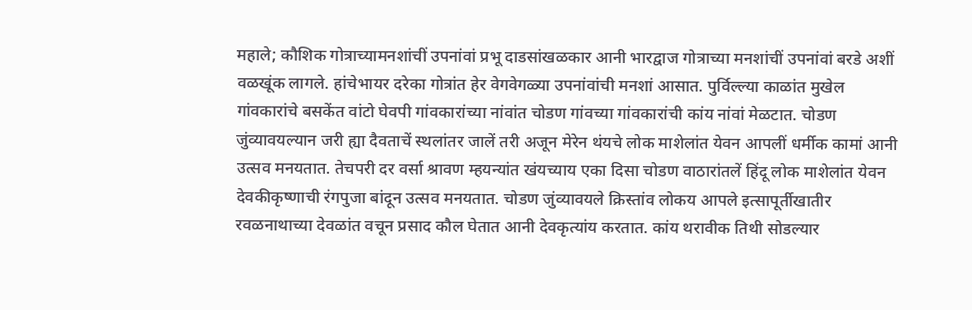महाले; कौशिक गोत्राच्यामनशांचीं उपनांवां प्रभू दाडसांखळकार आनी भारद्वाज गोत्राच्या मनशांचीं उपनांवां बरडे अशीं वळखूंक लागले. हांचेभायर दरेका गोत्रांत हेर वेगवेगळ्या उपनांवांची मनशां आसात. पुर्विल्ल्या काळांत मुखेल गांवकारांचे बसकेंत वांटो घेवपी गांवकारांच्या नांवांत चोडण गांवच्या गांवकारांची कांय नांवां मेळटात. चोडण जुंव्यावयल्यान जरी ह्या दैवताचें स्थलांतर जालें तरी अजून मेरेन थंयचे लोक माशेलांत येवन आपलीं धर्मीक कामां आनी उत्सव मनयतात. तेचपरी दर वर्सा श्रावण म्हयन्यांत खंयच्याय एका दिसा चोडण वाठारांतलें हिंदू लोक माशेलांत येवन देवकीकृष्णाची रंगपुजा बांदून उत्सव मनयतात. चोडण जुंव्यावयले क्रिस्तांव लोकय आपले इत्सापूर्तीखातीर रवळनाथाच्या देवळांत वचून प्रसाद कौल घेतात आनी देवकृत्यांय करतात. कांय थरावीक तिथी सोडल्यार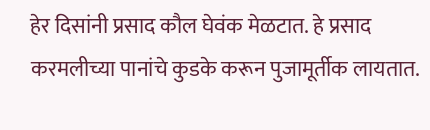हेर दिसांनी प्रसाद कौल घेवंक मेळटात. हे प्रसाद करमलीच्या पानांचे कुडके करून पुजामूर्तीक लायतात.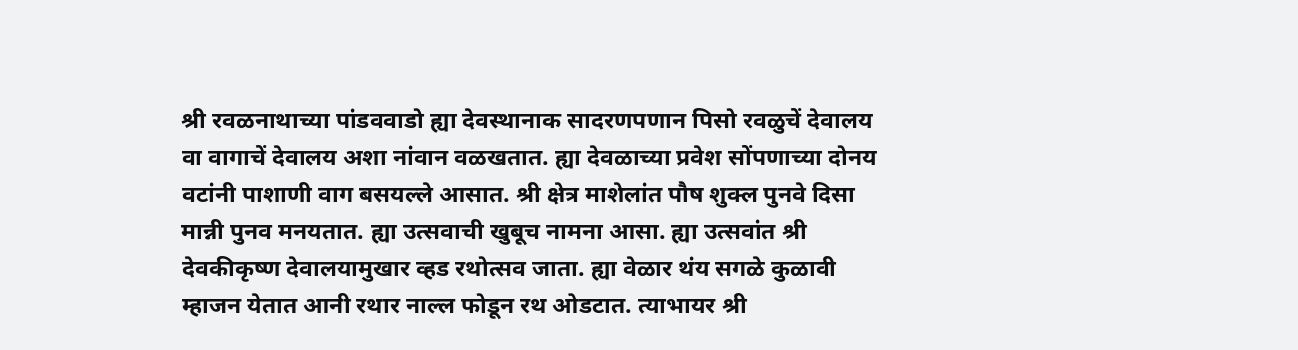श्री रवळनाथाच्या पांडववाडो ह्या देवस्थानाक सादरणपणान पिसो रवळुचें देवालय वा वागाचें देवालय अशा नांवान वळखतात. ह्या देवळाच्या प्रवेश सोंपणाच्या दोनय वटांनी पाशाणी वाग बसयल्ले आसात. श्री क्षेत्र माशेलांत पौष शुक्ल पुनवे दिसा मान्नी पुनव मनयतात. ह्या उत्सवाची खुबूच नामना आसा. ह्या उत्सवांत श्री देवकीकृष्ण देवालयामुखार व्हड रथोत्सव जाता. ह्या वेळार थंय सगळे कुळावी म्हाजन येतात आनी रथार नाल्ल फोडून रथ ओडटात. त्याभायर श्री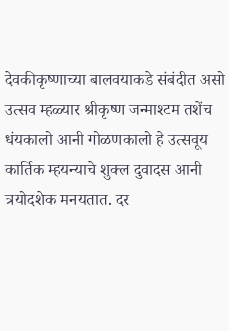देवकीकृष्णाच्या बालवयाकडे संबंदीत असो उत्सव म्हळ्यार श्रीकृष्ण जन्माश्टम तशेंच धंयकालो आनी गोळणकालो हे उत्सवूय कार्तिक म्हयन्याचे शुक्ल दुवादस आनी त्रयोदशेक मनयतात. दर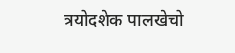त्रयोदशेक पालखेचो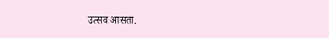उत्सव आसता.